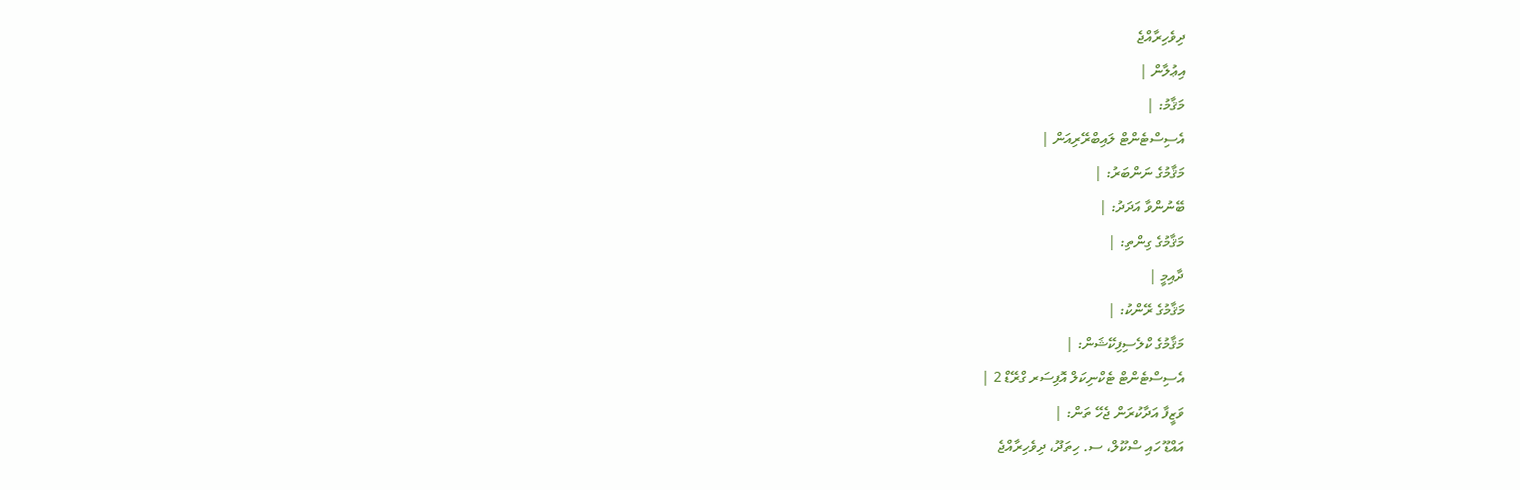ދިވެހިރާއްޖެ
އިޢުލާން |
މަޤާމު: |
އެސިސްޓެންޓް ލައިބްރޭރިއަން |
މަޤާމުގެ ނަންބަރު: |
ބޭނުންވާ އަދަދު: |
މަޤާމުގެ ގިންތި: |
ދާއިމީ |
މަޤާމުގެ ރޭންކު: |
މަޤާމުގެ ކްލެސިފިކޭޝަން: |
އެސިސްޓެންޓް ޓެކްނިކަލް އޮފިސަރ ގްރޭޑް 2 |
ވަޒީފާ އަދާކުރަން ޖެހޭ ތަން: |
އައްޑޫ ހައި ސްކޫލް، ސ. ހިތަދޫ، ދިވެހިރާއްޖެ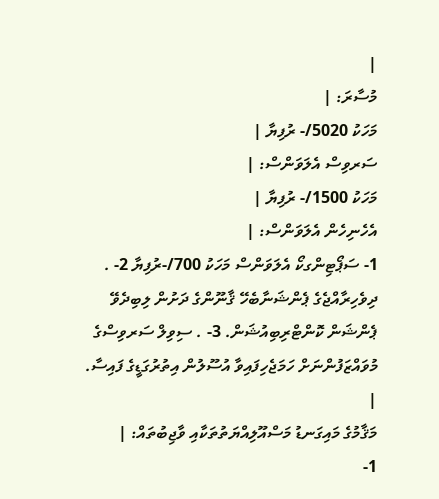|
މުސާރަ: |
މަހަކު 5020/- ރުފިޔާ |
ސަރވިސް އެލަވަންސް: |
މަހަކު 1500/- ރުފިޔާ |
އެހެނިހެން އެލަވަންސް: |
1- ސަޕޯޓިންގކޯ އެލަވަންސް މަހަކު 700/-ރުފިޔާ 2- . ދިވެހިރާއްޖެގެ ޕެންޝަނާބެހޭ ޤާނޫންގެ ދަށުން ލިބިދެވޭ ޕެންޝަން ކޮންޓްރިބިއުޝަން. 3- . ސިވިލް ސަރވިސްގެ މުވައްޒަފުންނަށް ހަމަޖެހިފައިވާ އުސޫލުން އިތުރުގަޑީގެ ފައިސާ. |
މަޤާމުގެ މައިގަނޑު މަސްއޫލިއްޔަތުތަކާއި ވާޖިބުތައް: |
1-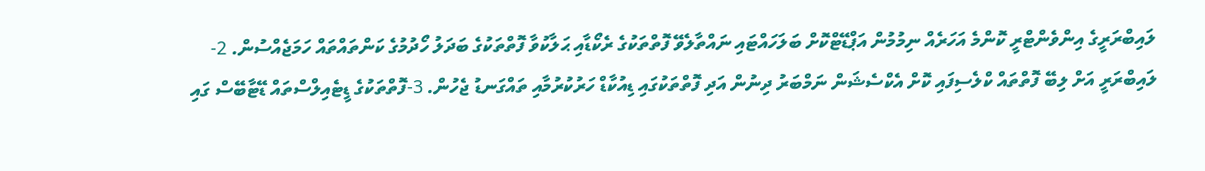ލައިބްރަރީގެ އިންވެންޓްރީ ކޮންމެ އަހަރެއް ނިމުމުން އަޕްޑޭޓްކޮށް ބަލަހައްޓައި ނައްތާލެވޭ ފޮތްތަކުގެ ރެކޯޑާއި ޙަލާކުވާ ފޮތްތަކުގެ ބަދަލު ހޯދުމުގެ ކަންތައްތައް ހަމަޖެއްސުން. 2-ލައިބްރަރީ އަށް ލިބޭ ފޮތްތައް ކްލެސިފައި ކޮށް އެކްސެޝަން ނަމްބަރު ދިނުން އަދި ފޮތްތަކުގައި ޑިއުކާޑް ހަރުކުރުމާއި ތައްގަނޑު ޖެހުން. 3-ފޮތްތަކުގެ ޑީޓެއިލްސްތައް ޑޭޓާބޭސް ގައި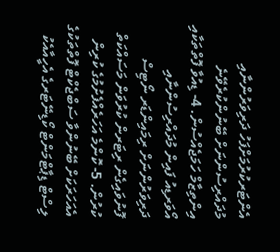އެންޓަރކުރުމަށްފަހު ދަރިވަރުންނާއި މުދައްރިސުންނަށް ބޭނުންކުރެވޭނެ އިންތިޒާމް ހަމަޖެއްސުން. 4- ޑިއުވާ ފޮތްތަކާއި އޯވަރޑިއު ފައިން މުދައްރިސުންނާއި ދަރިވަރުންނަށް ރިމައިންޑަރ ނޯޓިސް ފޮނުވައިގެން ރިޓަރން ކުރުވަން މަސައްކަތް ކުރުން. 5- ކޮންމެ އަހަރެއްފެށުމުގެ ކުރިން އެއަހަރަކަށް ބޭނުންވާ ސަބްޖެކްޓް ފޮތްތަކުގެ ލިސްޓް ޑިޕާޓްމަންޓް ކޯޑިނޭޓަރގެ އެހީއާއެކު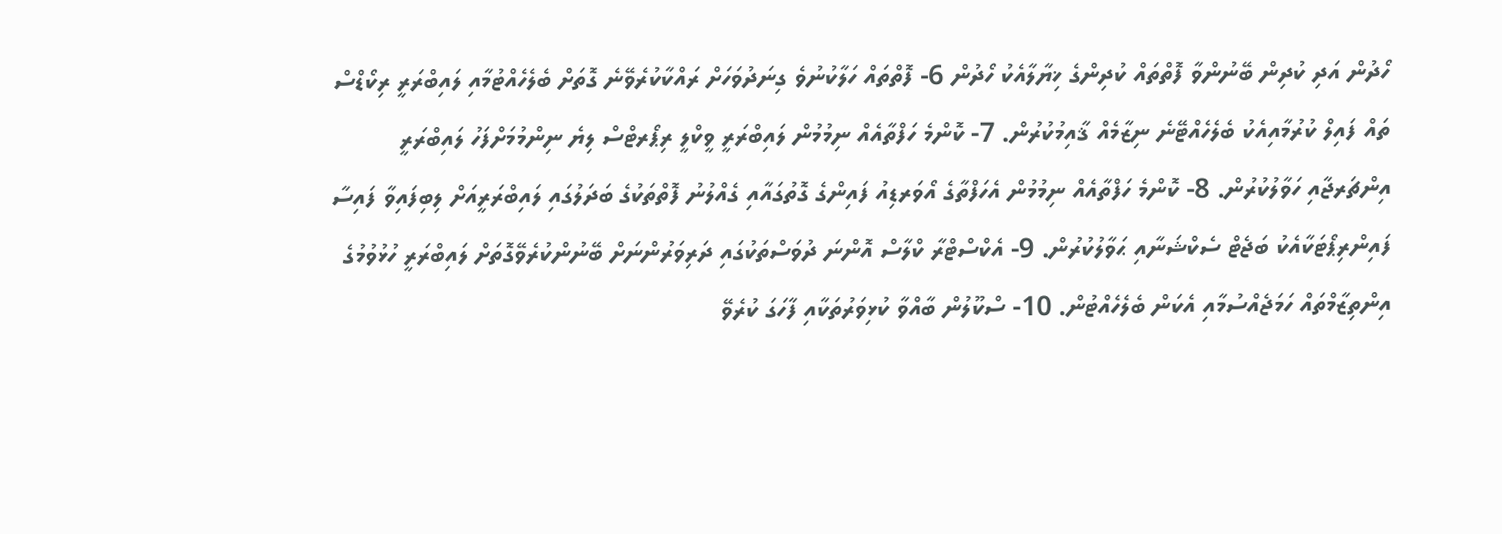ހޯދުން އަދި ކުދިން ބޭނުންވާ ފޮތްތައް ކުދިންގެ ޚިޔާލާއެކު ހޯދުން 6- ފޮތްތައް ހަލާކުނުވެ ގިނަދުވަހަށް ރައްކާކުރެވޭނެ ގޮތަށް ބެލެހެއްޓުމާއި ލައިބްރަރީ ރިކޯޑްސް ތައް ފައިލް ކުރުމާއިއެކު ބެލެހެއްޓޭނެ ނިޒާމެއް ޤާއިމުކުރުން. 7- ކޮންމެ ހަފްތާއެއް ނިމުމުން ލައިބްރަރީ ވީކްލީ ރިޕޯރޓްސް ލިޔެ ނިންމުމަށްފަހު ލައިބްރަރީ އިންޗަރޖާއި ހަވާލުކުރުން. 8- ކޮންމެ ހަފްތާއެއް ނިމުމުން އެހަފްތާގެ އޯވަރޑިއު ފައިންގެ ގޮތުގައާއި ގެއްލުނު ފޮތްތަކުގެ ބަދަލުގައި ލައިބްރަރީއަށް ލިބިފައިވާ ފައިސާ ފައިންރިޕޯޓަކާއެކު ބަޖެޓް ސެކްޝަނާއި ޙަވާލުކުރުން. 9- އެކްސްޓްރާ ކްލާސް އޮންނަ ދުވަސްތަކުގައި ދަރިވަރުންނަށް ބޭނުންކުރެވޭގޮތަށް ލައިބްރަރީ ހުޅުވުމުގެ އިންތިޒާމްތައް ހަމަޖެއްސުމާއި އެކަން ބެލެހެއްޓުން. 10- ސްކޫލުން ބާއްވާ ކުޅިވަރުތަކާއި ފާހަގަ ކުރެވޭ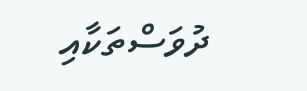ދުވަސްތަކާއި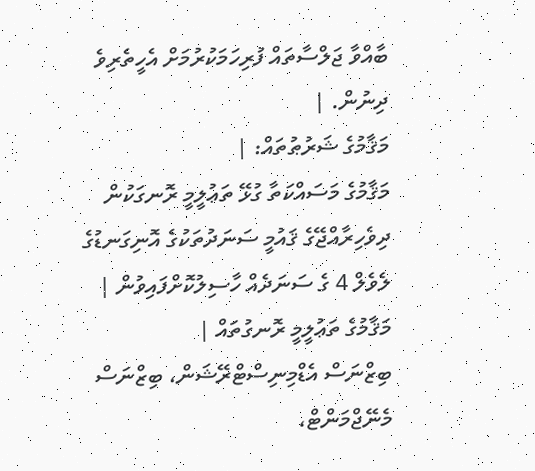ބާއްވާ ޖަލްސާތައް ފުރިހަމަކުރުމަށް އެހީތެރިވެ ދިނުން. |
މަޤާމުގެ ޝަރުޠުތައް: |
މަޤާމުގެ މަސައްކަތާ ގުޅޭ ތަޢުލީމީ ރޮނގަކުން ދިވެހިރާއްޖޭގެ ޤައުމީ ސަނަދުތަކުގެ އޮނިގަނޑުގެ ލެވެލް 4 ގެ ސަނަދެއް ހާސިލުކޮށްފައިވުން |
މަޤާމުގެ ތަޢުލީމީ ރޮނގުތައް |
ބިޒްނަސް އެޑްމިނިސްޓްރޭޝަން، ބިޒްނަސް މެނޭޖްމަންޓް،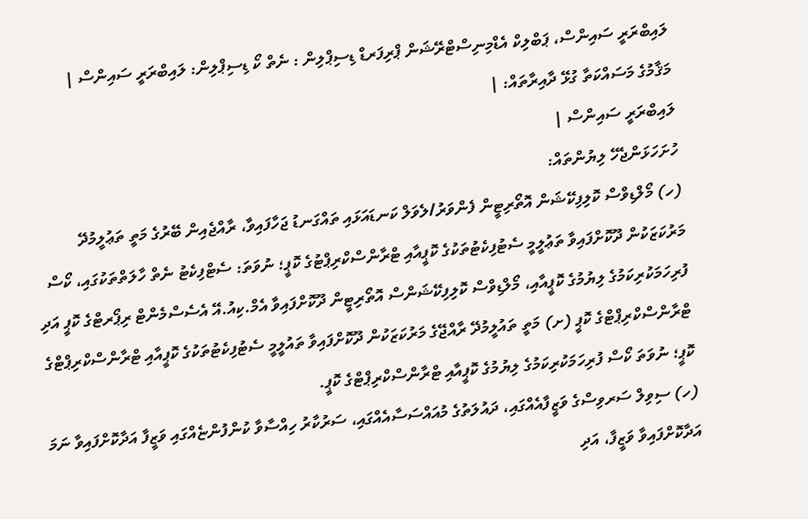ލައިބްރަރީ ސައިންސް، ޕަބްލިކް އެޑްމިނިސްޓްރޭޝަން ޕްރިފަރޑް ޑިސިޕްލިން : ނެތް ކޯ ޑިސިޕްލިން: ލައިބްރަރީ ސައިންސް |
މަޤާމުގެ މަސައްކަތާ ގުޅޭ ދާއިރާތައް: |
ލައިބްރަރީ ސައިންސް |
ހުށަހަޅަންޖެހޭ ލިޔުންތައް:
(ހ) މޯލްޑިވްސް ކޮލިފިކޭޝަން އޮތޯރިޓީން ފެންވަރު/ލެވަލް ކަނޑައަޅައި ތައްގަނޑު ޖަހާފައިވާ، ރާއްޖެއިން ބޭރުގެ މަތީ ތަޢުލީމުދޭ މަރުކަޒަކުން ދޫކޮށްފައިވާ ތަޢުލީމީ ސެޓުފިކެޓުތަކުގެ ކޮޕީއާއި ޓްރާންސްކްރިޕްޓުގެ ކޮޕީ؛ ނުވަތަ: ސެޓްފިކެޓު ނެތް ހާލަތްތަކުގައި، ކޯސް ފުރިހަމަކުރިކަމުގެ ލިޔުމުގެ ކޮޕީއާއި، މޯލްޑިވްސް ކޮލިފިކޭޝަންސް އޮތޯރިޓީން ދޫކޮށްފައިވާ އެމް.ކިއު.އޭ އެސެސްމެންޓް ރިޕޯރޓްގެ ކޮޕީ އަދި ޓްރާންސްކްރިޕްޓްގެ ކޮޕީ (ށ) މަތީ ތައުލީމުދޭ ރާއްޖޭގެ މަރުކަޒަކުން ދޫކޮށްފައިވާ ތައުލީމީ ސެޓުފިކެޓުތަކުގެ ކޮޕީއާއި ޓްރާންސްކްރިޕްޓްގެ ކޮޕީ؛ ނުވަތަ ކޯސް ފުރިހަމަކުރިކަމުގެ ލިޔުމުގެ ކޮޕީއާއި ޓްރާންސްކްރިޕްޓްގެ ކޮޕީ.
(ހ) ސިވިލް ސަރވިސްގެ ވަޒީފާއެއްގައި، ދައުލަތުގެ މުއައްސަސާއެއްގައި، ސަރުކާރު ހިއްސާވާ ކުންފުންޏެއްގައި ވަޒީފާ އަދާކޮށްފައިވާ ނަމަ އަދާކޮށްފައިވާ ވަޒީފާ، އަދި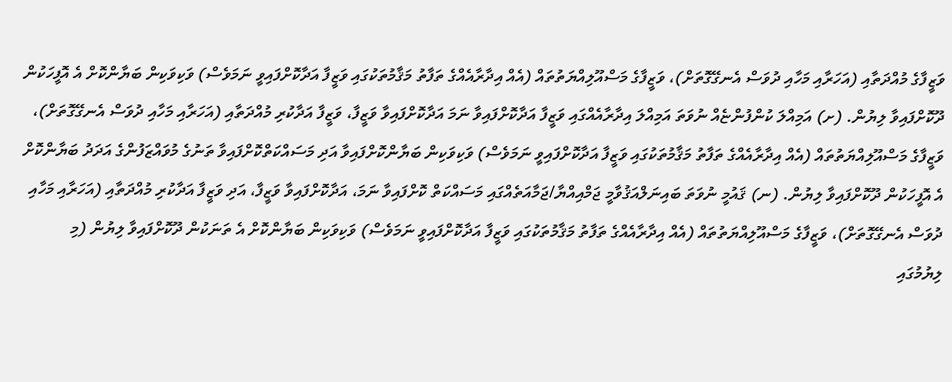ވަޒީފާގެ މުއްދަތާއި (އަހަރާއި މަހާއި ދުވަސް އެނގޭގޮތަށް)، ވަޒީފާގެ މަސްއޫލިއްޔަތުތައް (އެއް އިދާރާއެއްގެ ތަފާތު މަޤާމުތަކުގައި ވަޒީފާ އަދާކޮށްފައިވީ ނަމަވެސް) ވަކިވަކިން ބަޔާންކޮށް އެ އޮފީހަކުން ދޫކޮށްފައިވާ ލިޔުން. (ށ) އަމިއްލަ ކުންފުންޏެއް ނުވަތަ އަމިއްލަ އިދާރާއެއްގައި ވަޒީފާ އަދާކޮށްފައިވާ ނަމަ އަދާކޮށްފައިވާ ވަޒީފާ، ވަޒީފާ އަދާކުރި މުއްދަތާއި (އަހަރާއި މަހާއި ދުވަސް އެނގޭގޮތަށް)، ވަޒީފާގެ މަސްއޫލިއްޔަތުތައް (އެއް އިދާރާއެއްގެ ތަފާތު މަޤާމުތަކުގައި ވަޒީފާ އަދާކޮށްފައިވީ ނަމަވެސް) ވަކިވަކިން ބަޔާންކޮށްފައިވާ އަދި މަސައްކަތްކޮށްފައިވާ ތަނުގެ މުވައްޒަފުންގެ އަދަދު ބަޔާންކޮށް އެ އޮފީހަކުން ދޫކޮށްފައިވާ ލިޔުން. (ނ) ޤައުމީ ނުވަތަ ބައިނަލްއަޤުވާމީ ޖަމްއިއްޔާ/ޖަމާއަތެއްގައި މަސައްކަތް ކޮށްފައިވާ ނަމަ، އަދާކޮށްފައިވާ ވަޒީފާ، އަދި ވަޒީފާ އަދާކުރި މުއްދަތާއި (އަހަރާއި މަހާއި ދުވަސް އެނގޭގޮތަށް)، ވަޒީފާގެ މަސްއޫލިއްޔަތުތައް (އެއް އިދާރާއެއްގެ ތަފާތު މަޤާމުތަކުގައި ވަޒީފާ އަދާކޮށްފައިވީ ނަމަވެސް) ވަކިވަކިން ބަޔާންކޮށް އެ ތަނަކުން ދޫކޮށްފައިވާ ލިޔުން (މި ލިޔުމުގައި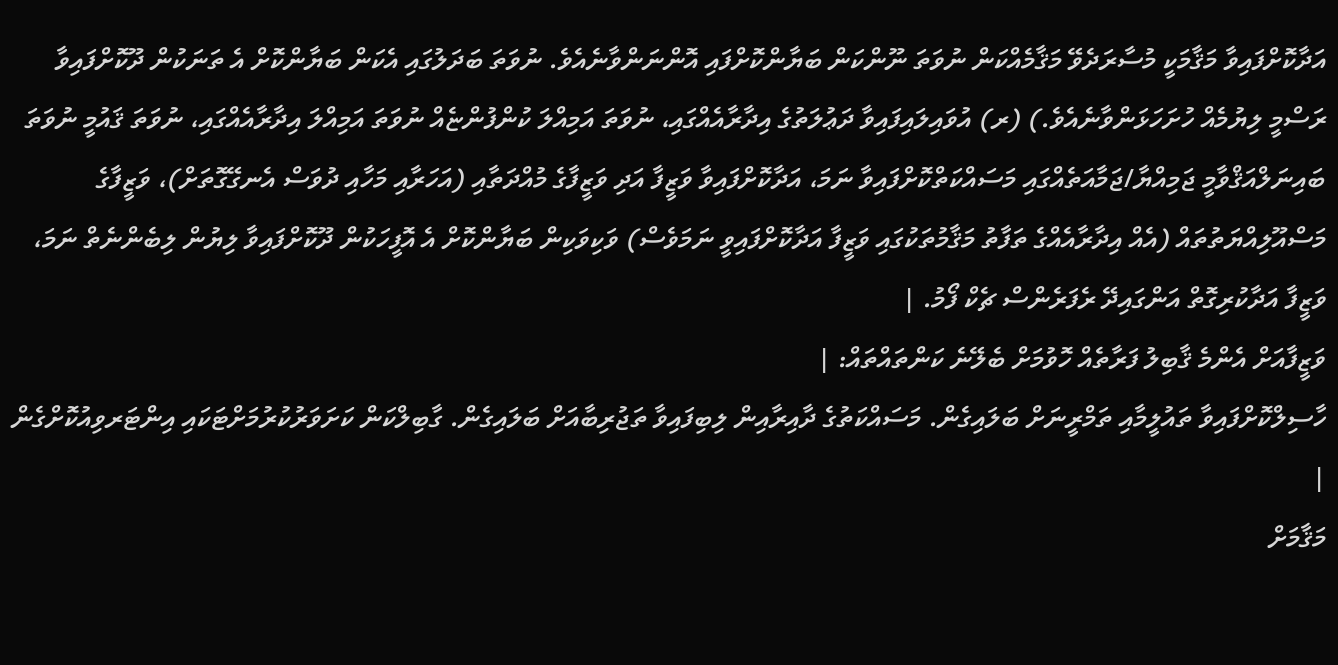އަދާކޮށްފައިވާ މަޤާމަކީ މުސާރަދެވޭ މަޤާމެއްކަން ނުވަތަ ނޫންކަން ބަޔާންކޮށްފައި އޮންނަންވާނެއެވެ. ނުވަތަ ބަދަލުގައި އެކަން ބަޔާންކޮށް އެ ތަނަކުން ދޫކޮށްފައިވާ ރަސްމީ ލިޔުމެއް ހުށަހަޅަންވާނެއެވެ.) (ރ) އުވައިލައިފައިވާ ދަޢުލަތުގެ އިދާރާއެއްގައި، ނުވަތަ އަމިއްލަ ކުންފުންޏެއް ނުވަތަ އަމިއްލަ އިދާރާއެއްގައި، ނުވަތަ ޤައުމީ ނުވަތަ ބައިނަލްއަޤްވާމީ ޖަމިއްޔާ/ޖަމާއަތެއްގައި މަސައްކަތްކޮށްފައިވާ ނަމަ، އަދާކޮށްފައިވާ ވަޒީފާ އަދި ވަޒީފާގެ މުއްދަތާއި (އަހަރާއި މަހާއި ދުވަސް އެނގޭގޮތަށް)، ވަޒީފާގެ މަސްއޫލިއްޔަތުތައް (އެއް އިދާރާއެއްގެ ތަފާތު މަޤާމުތަކުގައި ވަޒީފާ އަދާކޮށްފައިވީ ނަމަވެސް) ވަކިވަކިން ބަޔާންކޮށް އެ އޮފީހަކުން ދޫކޮށްފައިވާ ލިޔުން ލިބެންނެތް ނަމަ، ވަޒީފާ އަދާކުރިގޮތް އަންގައިދޭ ރެފަރެންސް ޗެކް ފޯމު. |
ވަޒީފާއަށް އެންމެ ޤާބިލު ފަރާތެއް ހޮވުމަށް ބެލޭނެ ކަންތައްތައް: |
ހާސިލްކޮށްފައިވާ ތައުލީމާއި ތަމްރީނަށް ބަލައިގެން. މަސައްކަތުގެ ދާއިރާއިން ލިބިފައިވާ ތަޖުރިބާއަށް ބަލައިގެން. ގާބިލްކަން ކަށަވަރުކުރުމަށްޓަކައި އިންޓަރވިއުކޮށްގެން |
މަޤާމަށް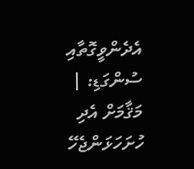އެދެންވީގޮތާއި ސުންގަޑި: |
މަޤާމަށް އެދި ހުށަހަޅަންޖެހޭ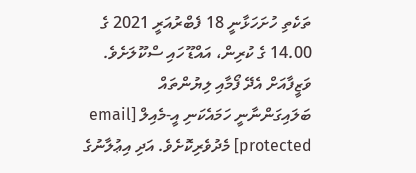ތަކެތި ހުށަހަޅާނީ 18 ފެބްރުއަރީ 2021 ގެ 14.00 ގެ ކުރިން، އައްޑޫ ހައި ސްކޫލަށެވެ. ވަޒީފާއަށް އެދޭ ފޯމާއި ލިޔުންތައް ބަލައިގަންނާނީ ހަމައެކަނި އީ-މެއިލް [email protected] މެދުވެރިކޮށެވެ. އަދި އިޢުލާނުގެ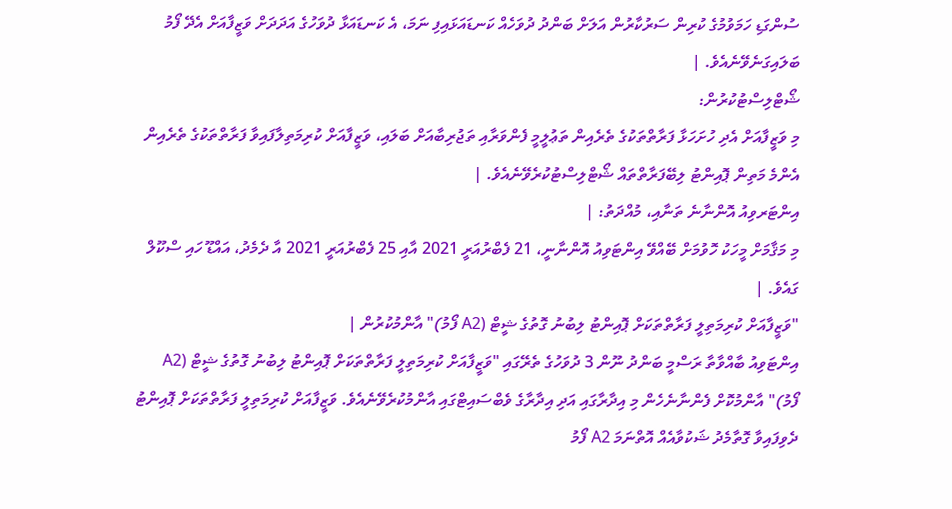ސުންގަޑި ހަމަވުމުގެ ކުރިން ސަރުކާރުން އަލަށް ބަންދު ދުވަހެއް ކަނޑައަޅައިފި ނަމަ، އެ ކަނޑައަޅާ ދުވަހުގެ އަދަދަށް ވަޒީފާއަށް އެދޭ ފޯމު ބަލައިގަނެވޭނެއެވެ. |
ޝޯޓްލިސްޓުކުރުން:
މި ވަޒީފާއަށް އެދި ހުށަހަޅާ ފަރާތްތަކުގެ ތެރެއިން ތަޢުލީމީ ފެންވަރާއި ތަޖުރިބާއަށް ބަލައި، ވަޒީފާއަށް ކުރިމަތިލާފައިވާ ފަރާތްތަކުގެ ތެރެއިން އެންމެ މަތިން ޕޮއިންޓު ލިބޭފަރާތްތައް ޝޯޓްލިސްޓުކުރެވޭނެއެވެ. |
އިންޓަރވިއު އޮންނާނެ ތަނާއި، މުއްދަތު: |
މި މަޤާމަށް މީހަކު ހޮވުމަށް ބޭއްވޭ އިންޓަވިއު އޮންނާނީ، 21 ފެބްރުއަރީ 2021 އާއި 25 ފެބްރުއަރީ 2021 އާ ދެމެދު، އައްޑޫ ހައި ސްކޫލް ގައެވެ. |
"ވަޒީފާއަށް ކުރިމަތިލީ ފަރާތްތަކަށް ޕޮއިންޓު ލިބުނު ގޮތުގެ ޝީޓް (A2 ފޯމު)" އާންމުކުރުން |
އިންޓަވިއު ބާއްވާތާ ރަސްމީ ބަންދު ނޫން 3 ދުވަހުގެ ތެރޭގައި "ވަޒީފާއަށް ކުރިމަތިލީ ފަރާތްތަކަށް ޕޮއިންޓު ލިބުނު ގޮތުގެ ޝީޓް (A2 ފޯމު)" އާންމުކޮށް ފެންނާނެހެން މި އިދާރާގައި އަދި އިދާރާގެ ވެބްސައިޓްގައި އާންމުކުރެވޭނެއެވެ. ވަޒީފާއަށް ކުރިމަތިލީ ފަރާތްތަކަށް ޕޮއިންޓު ދެވިފައިވާ ގޮތާމެދު ޝަކުވާއެއް އޮތްނަމަ A2 ފޯމު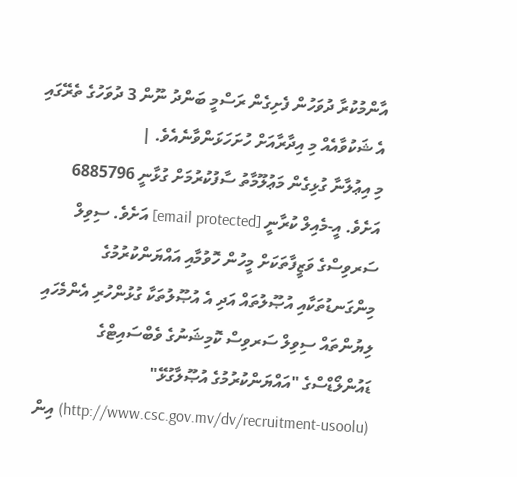އާންމުކުރާ ދުވަހުން ފެށިގެން ރަސްމީ ބަންދު ނޫން 3 ދުވަހުގެ ތެރޭގައި އެ ޝަކުވާއެއް މި އިދާރާއަށް ހުށަހަޅަންވާނެއެވެ. |
މި އިޢުލާނާ ގުޅިގެން މަޢުލޫމާތު ސާފުކުރުމަށް ގުޅާނީ 6885796 އަށެވެ. އީ-މެއިލް ކުރާނީ [email protected] އަށެވެ. ސިވިލް ސަރވިސްގެ ވަޒީފާތަކަށް މީހުން ހޮވުމާއި އައްޔަންކުރުމުގެ މިންގަނޑުތަކާއި އުޞޫލުތައް އަދި އެ އުޞޫލުތަކާ ގުޅުންހުރި އެންމެހައި ލިޔުންތައް ސިވިލް ސަރވިސް ކޮމިޝަނުގެ ވެބްސައިޓްގެ ޑައުންލޯޑްސްގެ "އައްޔަންކުރުމުގެ އުޞޫލާގުޅޭ" (http://www.csc.gov.mv/dv/recruitment-usoolu) އިން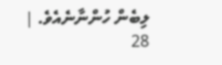ލިބެން ހުންނާނެއެވެ. |
28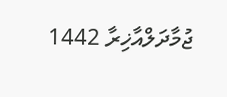ޖުމާދަލްއާޚިރާ 1442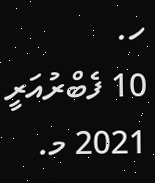ހ.
10 ފެބްރުއަރީ 2021 މ.